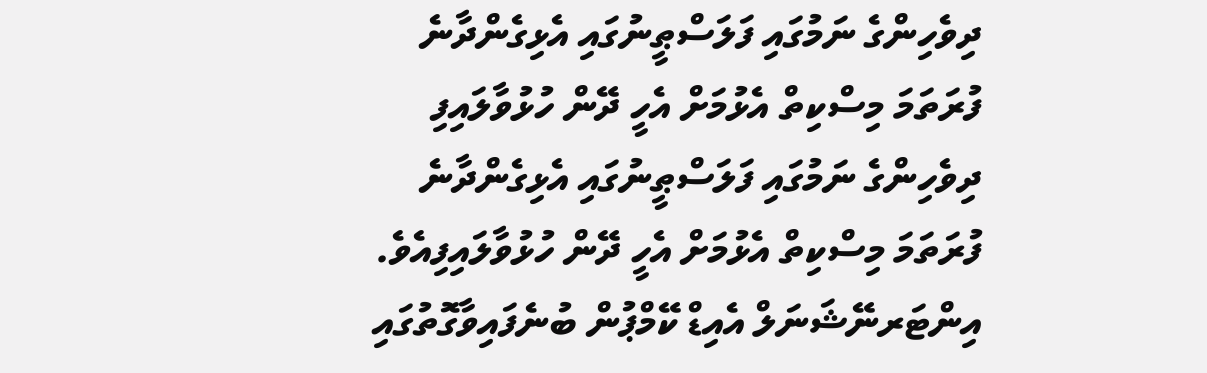ދިވެހިންގެ ނަމުގައި ފަލަސްޠީނުގައި އެޅިގެންދާނެ ފުރަތަމަ މިސްކިތް އެޅުމަށް އެހީ ދޭން ހުޅުވާލައިފި
ދިވެހިންގެ ނަމުގައި ފަލަސްޠީނުގައި އެޅިގެންދާނެ ފުރަތަމަ މިސްކިތް އެޅުމަށް އެހީ ދޭން ހުޅުވާލައިފިއެވެ.
އިންޓަރނޭޝަނަލް އެއިޑް ކޭމްޕުން ބުނެފައިވާގޮތުގައި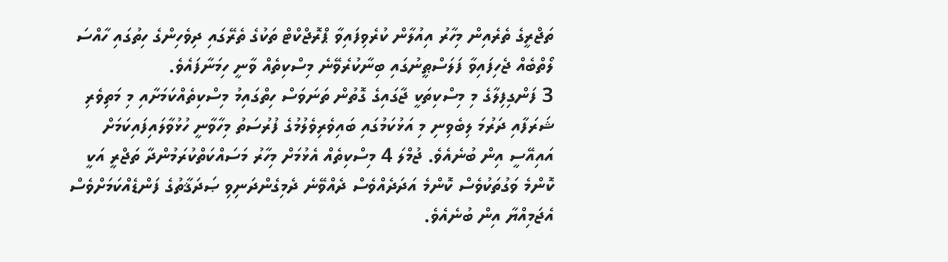ތަޖްރީގެ ތެރެއިން މިހާރު އިއުލާން ކުރެވިފައިވާ ޕްރޮޖްކްޓް ތަކުގެ ތެރޭގައި ދިވެހިންގެ ހިތުގައި ހާއްސަ ލޯތްބެއް ޖެހިފައިވާ ފަލަސްޠީނުގައި ބިނާކުރެވޭނެ މިސްކިތެއް ވާނީ ހިމަނާފައެވެ.
3 ފަންގިފިލާގެ މި މިސްކިތަކީ ޖާގައިގެ ގޮތުން ތަނަވަސް ހިތްގައިމު މިސްކިތެއްކަމަށާއި މި މަތިވެރި ޝަރަފާއި ދަރުމަ ލިބެވިނި މި އަޅުކަމުގައި ބައިވެރިވެލުމުގެ ފުރުސަތު މިހާވާނީ ހުޅުވާލައިފައިކަމަށް އައިއޭސީ އިން ބުނެއެވެ. ޖުމްލަ 4 މިސްކިތެއް އެޅުމަށް މިހާރު މަސައްކަތްކުރަމުންދާ ތަޖްރީ އަކީ ކޮންމެ ވަގުތަކުވެސް ކޮންމެ އަދަދެއްވެސް ދެއްވޭނެ ދެމިގެންދަނިވި ޞަދަޤާތުގެ ފަންޑެއްކަމަށްވެސް އެޖަމިއްޔާ އިން ބުނެއެވެ.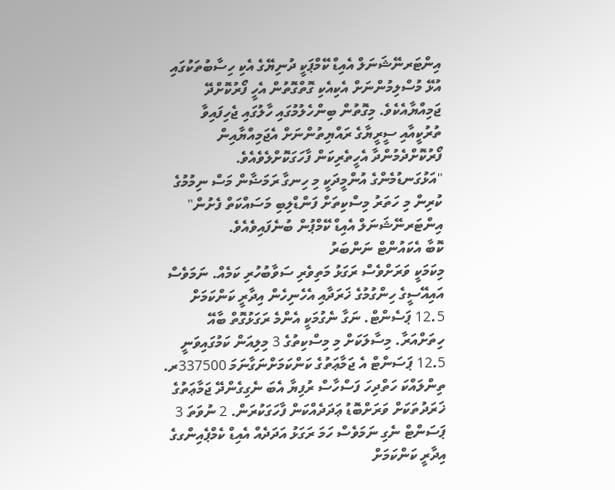އިންޓަރނޭޝަނަލް އެއިޑް ކޭމްޕަކީ ދުނިޔޭގެ އެކި ހިސާބުތަކުގައި އުޅޭ މުސްލިމުންނަށް އެކިއެކި ގޮތްގޮތުން އެހީ ފޯރުކޮށްދޭ ޖަމިއްޔާއެކެވެ. މިގޮތުން ބިންހެލުމުގައި ހާލުގައި ޖެހިފައިވާ ތުރުކީއާއި ސީރީޔާގެ ރައްޔިތުންނަށް އެޖަމިއްޔާއިން ފޯރުކޮށްދެމުންދާ އެހީތެރިކަން ފާހަގަކޮށްލެވެއެވެ.
"އަޅުގަނޑުމެންގެ އުންމީދަކީ މި ހިނގާ ރަމަޟާން މަސް ނިމުމުގެ ކުރިން މި ހަތަރު މިސްކިތަށް ފަންޑްލިބި މަސައްކަތް ފެށުން" އިންޓަރނޭޝަނަލް އެއިޑް ކޭމްޕުން ބުނެފައިވެއެވެ.
ކޮބާ އެކައުންޓް ނަންބަރު
މިކަމަކީ ވަރަށްވެސް ރަގަޅު މަތިވެރި ސަވާބުހުރި ކަމެއް. ނަމަވެސް އައިއޭސީގެ ހިންގުމުގެ ޚަރަދާއި އެހެނިހެން އިދާރީ ކަންކަމަށް 12.5 ޕަސެންޓް. ނަގާ ނެގުމަކީ އެންމެ ރަގަޅުގޮތް ބާއޭ ހިތަށްއަރާ. މިސާލަކަށް މި މިސްކިތުގެ 3 މިލިއަން ކަމުގައިވަނީ 12.5 ޕަސަންޓް އެ ޖަމާޢަތުގެ ކަންކަމަށްނަގާނަމަ 337500ރ. ތިންލައްކަ ހަތްދިހަ ފަސްހާސް ރުފިޔާ އެބަ ނެގިގެންދޭ ޖަމާޢަތުގެ ޚަރަދުތަކަށް ވަރަށްބޮޑު ޢަދަދެއްކަން ފާހަގަކުރަން. 2 ނުވަތަ 3 ޕަސަންޓް ނެގި ނަމަވެސް ހަމަ ރަގަޅު އަދަދެއް އެއިޑް ކެމްޕެއިންގގެ އިދާރީ ކަންކަމަށް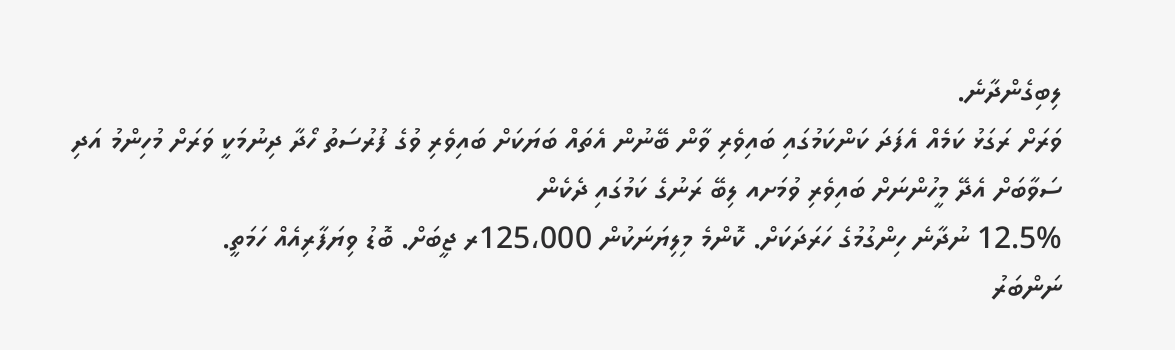ލިބިގެންދާނެ.
ވަރަށް ރަގަޅު ކަމެއް އެފަދަ ކަންކަމުގައި ބައިވެރި ވާން ބޭނުން އެތައް ބަޔަކަށް ބައިވެރި ވުގެ ފުރުސަތު ހޯދާ ދިނުމަކީ ވަރަށް މުހިންމު އަދި ސަވާބަށް އެދޭ މީހުންނަށް ބައިވެރި ވުމަށއ ލިބޭ ރަނުގެ ކަމުގައި ދެކެން
12.5% ނުދާނެ ހިންގުމުގެ ހަރަދަކަށް. ކޮންމެ މިލިޔަނަކުން 125،000ރ ޖީބަށް. ބޮޑު ވިޔަފާރިއެއް ހަމަތީ.
ނަންބަރު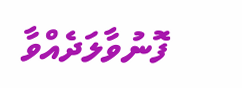ފޮނުވާލަދެއްވާ